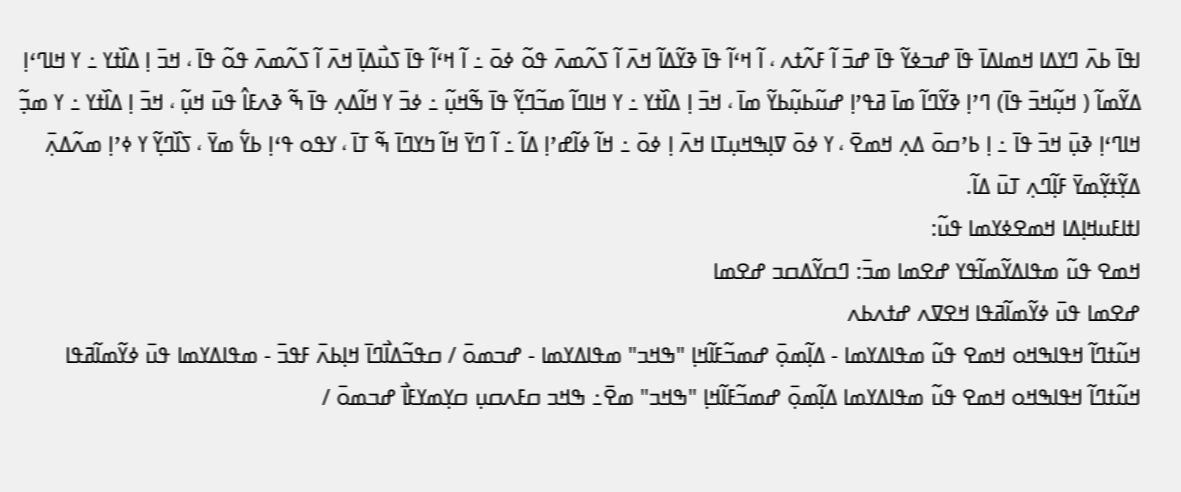ߊߟߊ߫ ߕߍ߫ ߣߌߡߊ ߞߘߊߡߊ߫ ߟߊ߫ ߝߏߦߌ߬ ߟߊ߫ ߝߏ߫ ߊ߬ ߓߍ߬ߙߍ ، ߊ߬ ߞߵߊ߬ ߟߊ߫ ߢߌ߬ߡߊ߬ ߞߍ߫ ߊ߬ ߖߍ߬ߘߍ߫ ߟߋ߬ ߦߋ߫ ߸ ߊ߬ ߞߵߊ߬ ߟߊ߫ ߖߎ߯ߡߊ߲߫ ߞߍ߫ ߊ߬ ߖߍ߬ߘߍ߫ ߟߋ߬ ߟߊ߫ ، ߞߏ߫ ߊ߲ ߡߊ߰ߙߌ ߸ ߌ ߞߊߣߵߊ߲ ߡߌ߬ߘߊ߬ ( ߞߎ߲߬ߞߏ߫ ߟߊ߫) ߣߴߊ߲ ߢߌ߬ߣߊ߬ ߘߊ߫ ߥߟߴߊ߲ ߝߎ߬ߕߎ߲߬ߕߌ߬ ߘߊ߫ ، ߞߏ߫ ߊ߲ ߡߊ߰ߙߌ ߸ ߌ ߞߊߣߊ߬ ߘߏ߬ߣߌ߲߬ ߟߊ߫ ߒ߬ߞߎ߲߬ ߸ ߦߏ߫ ߌ ߞߊ߬ߡߍ߲ ߟߊ߫ ߒ߬ ߢߍߓߊ߮ ߟߎ߫ ߞߎ߲߬ ، ߞߏ߫ ߊ߲ ߡߊ߰ߙߌ ߸ ߌ ߘߏ߲߬ ߞߊߣߵߊ߲ ߢߎ߲߫ ߞߏ߫ ߟߊ߫ ߸ ߊ߲ ߕߴߛߋ߫ ߡߍ߲ ߞߘߐ߫ ، ߌ ߦߋ߫ ߜߊ߲ߒߞߎ߲ߠߊ ߞߍ߫ ߊ߲ ߦߋ߫ ߸ ߞߊ߬ ߦߊ߬ߝߴߊ߲ ߡߊ߬ ߸ ߊ߬ ߣߌ߫ ߞߊ߬ ߤߌߣߊ߫ ߒ߬ ߠߊ߫ ، ߌߟߋ ߟߵߊ߲ ߕߌ߱ ߘߌ߫ ، ߖߊ߰ߣߌ߲߬ ߌ ߦߴߊ߲ ߘߍ߬ߡߍ߲߫ ߡߌ߲߬ߙߌ߲߬ߘߌ߫ ߓߊ߲߬ߣߍ߲ ߠߎ߫ ߡߊ߬.
ߊߙߊߓߎߞߊ߲ߡߊ ߞߘߐߦߌߘߊ ߟߎ߬:
ߞߘߐ ߟߎ߬ ߘߟߊߡߌ߬ߘߊ߬ߟߌ ߝߐߘߊ ߘߏ߫: ߣߛߌ߬ߡߛߏ ߝߐߘߊ
ߝߐߘߊ ߟߎ߫ ߦߌ߬ߘߊ߬ߥߟߊ ߞߐߜߍ ߝߙߍߕߍ
ߞߎ߬ߙߣߊ߬ ߞߟߊߒߞߋ ߞߘߐ ߟߎ߬ ߘߟߊߡߌߘߊ - ߡߊ߲߬ߘߋ߲߫ ߝߘߏ߬ߓߊ߬ߞߊ߲ "ߒߞߏ" ߘߟߊߡߌߘߊ - ߝߏߘߋ߫ / ߛߟߏ߬ߡߊ߯ߣߊ߫ ߞߊ߲ߕߍ߫ ߓߟߏ߫ - ߘߟߊߡߌߘߊ ߟߎ߫ ߦߌ߬ߘߊ߬ߥߟߊ
ߞߎ߬ߙߣߊ߬ ߞߟߊߒߞߋ ߞߘߐ ߟߎ߬ ߘߟߊߡߌߘߊ ߡߊ߲߬ߘߋ߲߫ ߝߘߏ߬ߓߊ߬ߞߊ߲ "ߒߞߏ" ߘߐ߫߸ ߒߞߏ ߛߓߍߛߎ߲ ߛߌ߲ߘߌߓߊ߯ ߝߏߘߋ߫ /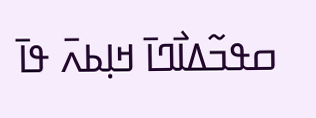ߛߟߏ߬ߡߊ߯ߣߊ߫ ߞߊ߲ߕߍ߫ ߟߊ߫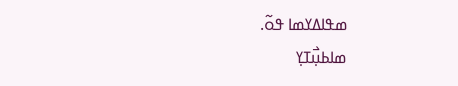ߘߟߊߡߌߘߊ ߟߋ߬.
ߘߊߕߎ߲߯ߠߌ߲